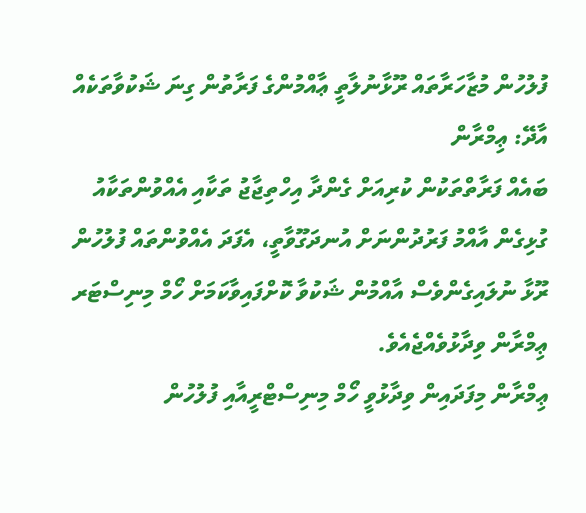ފުލުހުން މުޒާހަރާތައް ރޫޅާނުލާތީ ޢާއްމުންގެ ފަރާތުން ގިނަ ޝަކުވާތަކެއް އާދޭ: ޢިމްރާން
ބައެއް ފަރާތްތަކުން ކުރިއަށް ގެންދާ އިހްތިޖާޖު ތަކާއި އެއްވުންތަކާއު ގުޅިގެން އާއްމު ފަރުދުންނަށް އުނދަގޫވާތީ، އެފަދަ އެއްވުންތައް ފުލުހުން ރޫޅާ ނުލައިގެންވެސް އާއްމުން ޝަކުވާ ކޮށްފައިވާކަމަށް ހޯމް މިނިސްޓަރ ޢިމްރާން ވިދާޅުވެއްޖެއެވެ.
ޢިމްރާން މިފަދައިން ވިދާޅުވީ ހޯމް މިނިސްޓްރީއާއި ފުލުހުން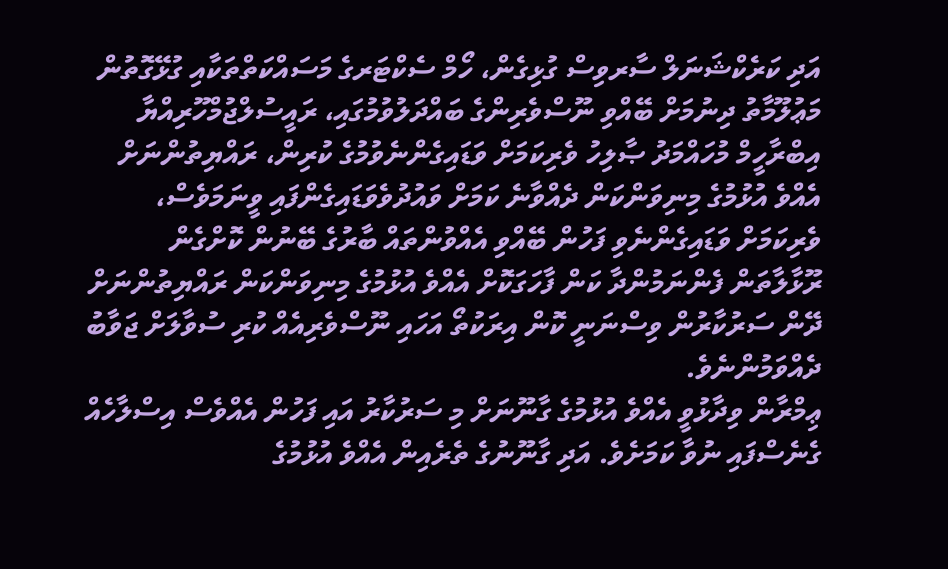އަދި ކަރެކްޝަނަލް ސާރވިސް ގުޅިގެން، ހޯމް ސެކްޓަރގެ މަސައްކަތްތަކާއި ގުޅޭގޮތުން މަޢުލޫމާތު ދިނުމަށް ބޭއްވި ނޫސްވެރިންގެ ބައްދަލުވުމުގައި، ރައީސުލްޖުމްހޫރިއްޔާ އިބްރާހީމް މުހައްމަދު ޞާލިހު ވެރިކަމަށް ވަޑައިގެންނެވުމުގެ ކުރިން، ރައްޔިތުންނަށް އެއްވެ އުޅުމުގެ މިނިވަންކަން ދެއްވާނެ ކަމަށް ވައުދުވެވަޑައިގެންފައި ވީނަމަވެސް، ވެރިކަމަށް ވަޑައިގެންނެވި ފަހުން ބޭއްވި އެއްވުންތައް ބާރުގެ ބޭނުން ކޮށްގެން ރޫޅާލާތަން ފެންނަމުންދާ ކަން ފާހަގަކޮށް އެއްވެ އުޅުމުގެ މިނިވަންކަން ރައްޔިތުންނަށް ދޭން ސަރުކާރުން ވިސްނަނީ ކޮން އިރަކުތޯ އަހައި ނޫސްވެރިއެއް ކުރި ސުވާލަށް ޖަވާބު ދެއްވަމުންނެވެ.
ޢިމްރާން ވިދާޅުވީ އެއްވެ އުޅުމުގެ ގާނޫނަށް މި ސަރުކާރު އައި ފަހުން އެއްވެސް އިސްލާހެއް ގެނެސްފައި ނުވާ ކަމަށެވެ. އަދި ގާނޫނުގެ ތެރެއިން އެއްވެ އުޅުމުގެ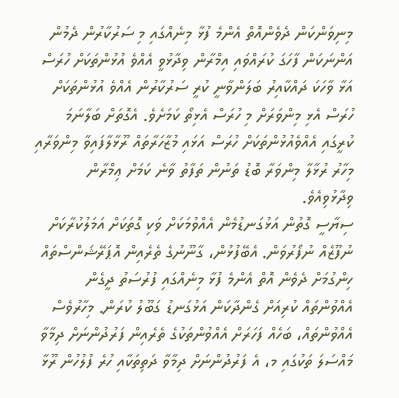މިނިވަންކަން ދެވެންއޮތް އެންމެ ފުޅާ މިނެއްގައި މި ސަރުކާރުން ދެމުން އަންނަކަން ފާހަގަ ކުރައްވައި އިމްރާން ވިދާޅުވީ އެއްވެ އުޅުންތަކަށް ހުރަސް އަޅާ ވާހަކަ ދައްކާއިރު ބަލަންވާނީ ކުރީ ސަރުކާރުން އެއްވެ އުޅުންތަކަށް ހުރަސް އެޅި މިންވަރަށް މި ހުރަސް އެޅިތޯ ކަމަށެވެ. އެގޮތަށް ބަލާނަމަ ކުރީގައި އެއްވެއުޅުންތަކަށް ހުރަސް އަޅައި މުޒާހަރާތައް ރޫޅާލާފައިވާ މިންވަރާއި މިހާރު ރުޅާލާ މިންވަރާ ބޮޑު ތަނުން ތަފާތު ވާނެ ކަމަށް ޢިމްރާން ވިދާޅުވިއެވެ.
ސިޔާސީ ގޮތުން އަޅުގަނޑުމެން އެއްވުމަކަށް ވަކި ގޮތަކަށް އަމަލުކުރާކަށް ނުފޫޒެއް ނުފޯރުވަން. އެބޭފުޅުން، ގާނޫނުގެ ތެރެއިން އޮޕަރޭޝަންސްތައް ހިންގުމަށް ދެވެން އޮތް އެންމެ ފުޅާ މިނެއްގައި ފުރުސަތު ދީގެން އެއްވުންތައް ކުރިއަށް ގެންދާކަން އަޅުގަނޑު ގަބޫލު ކުރަން. މިހާރުވެސް އެއްވުންތައް، ބަހެއް ފަހަރަށް އެއްވުންތަކުގެ ތެރެއިން ފަރުދުންނަށް ދިމާވާ މައްސަލަ ތަކުގައި މ، އެ ފަރުދުންނަށް ދިމާވާ ދަތިތަކާއި ހުރެ ފުލުހުން ރޫޅާ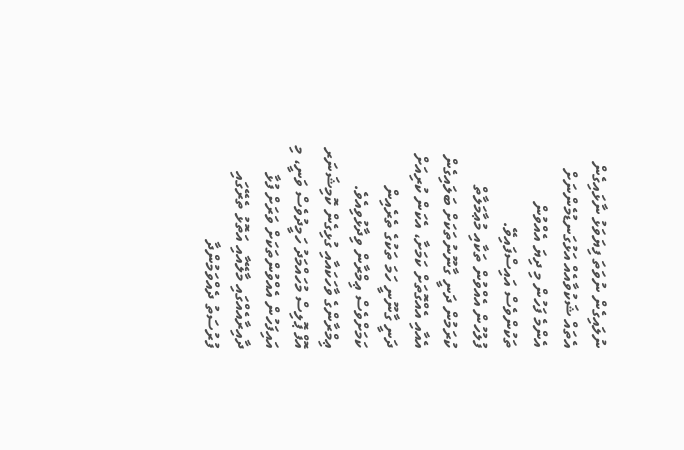ނުލައިގެން ނުވަތަ ފިޔަވަޅު ނާޅައިގެން އެތައް ޝަކުވާއެއް އަޅުގަނޑުމެންނަށް އެންމެ ފަހުން މި ދިޔަ އެއްވުން ތަކުންވެސް އައިސްފައިވޭ.
ފުލުހުން އެއްވުން ތަކާއި މުޢާމަލާތް ކުރަމުން ދަނީ ގާނޫނުތަކަށް ބަލައިގެން އެއާއި އެއްގޮތަށް ކަމަށާ، އެކަން ކުރިއަށް ދަނީ ގާނޫނީ ހަމަ ތަކުގެ ތެރެއިން ކަމަށްވެސް ޢިމްރާން ވިދާޅުވިއެވެ.
ޢިމްރާންގެ ވާހަކައާއި ގުޅިގެން ކޮމިޝަނަރ އޮފް ޕޮލިސް މުހައްމަދު ހަމީދުވެސް ވަނީ، މި އައިފަހުން އެއްވުންތަކަށް ވަރަށް ފުޅާ ދާއިރާއެއްގައި މާލޭއާއި އަތޮޅު ތެރޭގައި ފުރުސަތު ދެއްވަމުންދާ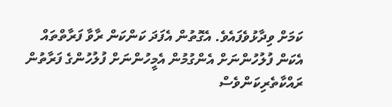ކަމަށް ވިދާޅުވެފައެވެ. އެގޮތުން އެފަދަ ކަންކަން ރާވާ ފަރާތްތައް އެކަން ފުލުހުންނަށް އެންގުމުން އެމީހުންނަށް ފުލުހުންގެ ފަރާތުން ރައްކާތެރިކަންވެސް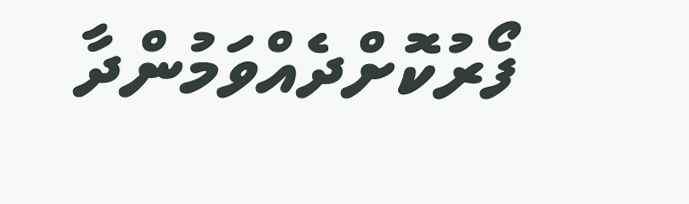ފޯރުކޮށްދެއްވަމުންދާ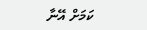ކަމަށް އޭނާ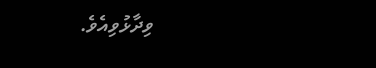ވިދާޅުވިއެވެ.